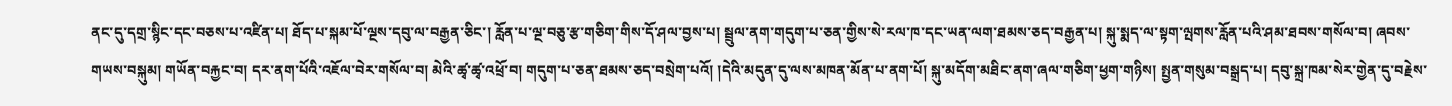ནང་དུ་དགྲ་སྙིང་དང་བཅས་པ་འཛིན་པ། ཐོད་པ་སྐམ་པོ་ལྔས་དབུ་ལ་བརྒྱན་ཅིང་། རློན་པ་ལྔ་བཅུ་རྩ་གཅིག་གིས་དོ་ཤལ་བྱས་པ། སྦྲུལ་ནག་གདུག་པ་ཅན་གྱིས་སེ་རལ་ཁ་དང་ཡན་ལག་ཐམས་ཅད་བརྒྱན་པ། སྐུ་སྨད་ལ་སྟག་ལྤགས་རློན་པའི་ཤམ་ཐབས་གསོལ་བ། ཞབས་གཡས་བསྐུམ། གཡོན་བརྐྱང་བ། དར་ནག་པོའི་འཇོལ་བེར་གསོལ་བ། མེའི་ཚྭ་ཚྭ་འཕྲོ་བ། གདུག་པ་ཅན་ཐམས་ཅད་བསྲེག་པའོ། །དེའི་མདུན་དུ་ལས་མཁན་མོན་པ་ནག་པོ། སྐུ་མདོག་མཐིང་ནག་ཞལ་གཅིག་ཕྱག་གཉིས། སྤྱན་གསུམ་བསྒྲད་པ། དབུ་སྐྲ་ཁམ་སེར་གྱེན་དུ་བརྗེས་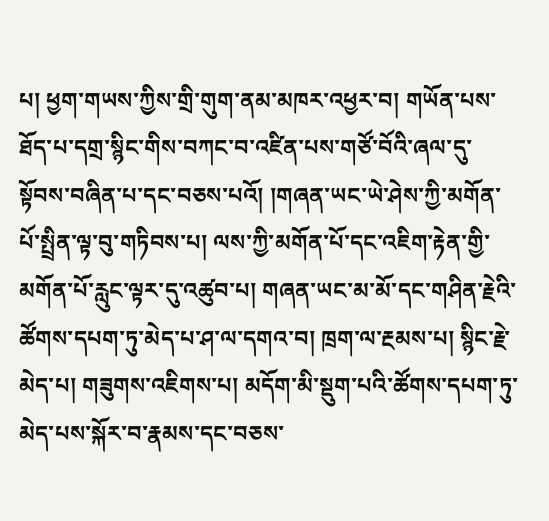པ། ཕྱག་གཡས་ཀྱིས་གྲི་གུག་ནམ་མཁར་འཕྱར་བ། གཡོན་པས་ཐོད་པ་དགྲ་སྙིང་གིས་བཀང་བ་འཛིན་པས་གཙོ་བོའི་ཞལ་དུ་སྟོབས་བཞིན་པ་དང་བཅས་པའོ། །གཞན་ཡང་ཡེ་ཤེས་ཀྱི་མགོན་པོ་སྤྲིན་ལྟ་བུ་གཏིབས་པ། ལས་ཀྱི་མགོན་པོ་དང་འཇིག་རྟེན་གྱི་མགོན་པོ་རླུང་ལྟར་དུ་འཚུབ་པ། གཞན་ཡང་མ་མོ་དང་གཤིན་རྗེའི་ཚོགས་དཔག་ཏུ་མེད་པ་ཤ་ལ་དགའ་བ། ཁྲག་ལ་རྔམས་པ། སྙིང་རྗེ་མེད་པ། གཟུགས་འཇིགས་པ། མདོག་མི་སྡུག་པའི་ཚོགས་དཔག་ཏུ་མེད་པས་སྐོར་བ་རྣམས་དང་བཅས་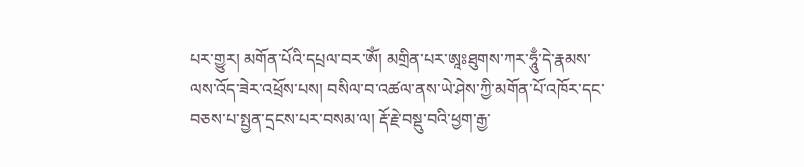པར་གྱུར། མགོན་པོའི་དཔྲལ་བར་ཨོཾ། མགྲིན་པར་ཨཱཿཐུགས་ཀར་ཧཱུྃ་དེ་རྣམས་ལས་འོད་ཟེར་འཕྲོས་པས། བསིལ་བ་འཚལ་ནས་ཡེ་ཤེས་ཀྱི་མགོན་པོ་འཁོར་དང་བཅས་པ་སྤྱན་དྲངས་པར་བསམ་ལ། རྡོ་རྗེ་བསྡུ་བའི་ཕྱག་རྒྱ་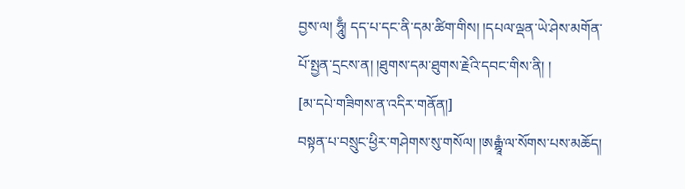བྱས་ལ། ཧཱུྃ། དད་པ་དང་ནི་དམ་ཚིག་གིས། །དཔལ་ལྡན་ཡེ་ཤེས་མགོན་པོ་སྤྱན་དྲངས་ན། །ཐུགས་དམ་ཐུགས་རྗེའི་དབང་གིས་ནི། །
[མ་དཔེ་གཟིགས་ན་འདིར་གནོན།]
བསྟན་པ་བསྲུང་ཕྱིར་གཤེགས་སུ་གསོལ། །ཨརྒྷཱཾ་ལ་སོགས་པས་མཆོད།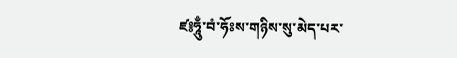ཛ༔ཧཱུྃ་བཾ་ཧོཿས་གཉིས་སུ་མེད་པར་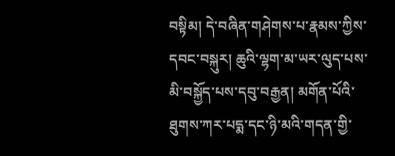བསྟིམ། དེ་བཞིན་གཤེགས་པ་རྣམས་ཀྱིས་དབང་བསྐུར། ཆུའི་ལྷག་མ་ཡར་ལུད་པས་མི་བསྐྱོད་པས་དབུ་བརྒྱན། མགོན་པོའི་ཐུགས་ཀར་པདྨ་དང་ཉི་མའི་གདན་གྱི་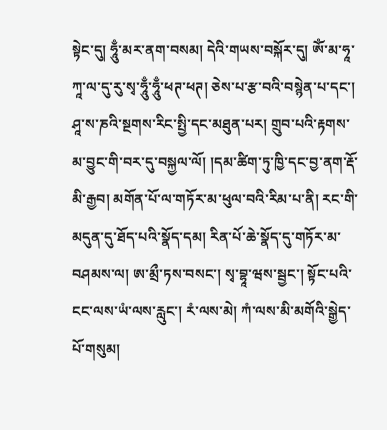སྟེང་དུ། ཧཱུྃ་མར་ནག་བསམ། དེའི་གཡས་བསྐོར་དུ། ཨོཾ་མ་ཧཱ་ཀཱ་ལ་དུ་རུ་སྭ་ཧཱུྃ་ཧཱུྃ་ཕཊ་ཕཊ། ཅེས་པ་རྩ་བའི་བསྙེན་པ་དང་། ཤཱ་ས་ཎའི་སྔགས་རིང་སྤྱི་དང་མཐུན་པར། གྲུབ་པའི་རྟགས་མ་བྱུང་གི་བར་དུ་བསྐྱལ་ལོ། །དམ་ཚིག་ཏུ་ཁྱི་དང་བྱ་ནག་རྡོ་མི་རྒྱབ། མགོན་པོ་ལ་གཏོར་མ་ཕུལ་བའི་རིམ་པ་ནི། རང་གི་མདུན་དུ་ཐོད་པའི་སྣོད་དམ། རིན་པོ་ཆེ་སྣོད་དུ་གཏོར་མ་བཤམས་ལ། ཨ་མྲྀ་ཏས་བསང་། སྭ་བྷཱ་ཝས་སྦྱང་། སྟོང་པའི་ངང་ལས་ཡཾ་ལས་རླུང་། རཾ་ལས་མེ། ཀཾ་ལས་མི་མགོའི་སྒྱེད་པོ་གསུམ།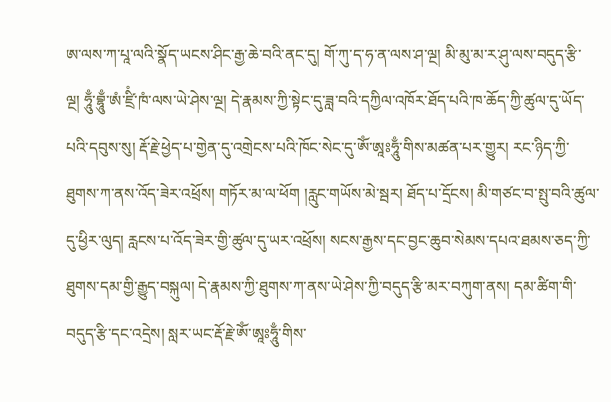ཨ་ལས་ཀ་པཱ་ལའི་སྣོད་ཡངས་ཤིང་རྒྱ་ཆེ་བའི་ནང་དུ། གོ་ཀུ་ད་ཧ་ན་ལས་ཤ་ལྔ། མི་མུ་མ་ར་ཤུ་ལས་བདུད་རྩི་ལྔ། ཧཱུྃ་བྷཱུྃ་ཨཾ་ཛྲིཾ་ཁཾ་ལས་ཡེ་ཤེས་ལྔ། དེ་རྣམས་ཀྱི་སྟེང་དུ་ཟླ་བའི་དཀྱིལ་འཁོར་ཐོད་པའི་ཁ་ཆོད་ཀྱི་ཚུལ་དུ་ཡོད་པའི་དབུས་སུ། རྡོ་རྗེ་ཕྱེད་པ་གྱེན་དུ་འགྲེངས་པའི་ཁོང་སེང་དུ་ཨོཾ་ཨཱཿཧཱུྃ་གིས་མཚན་པར་གྱུར། རང་ཉིད་ཀྱི་ཐུགས་ཀ་ནས་འོད་ཟེར་འཕྲོས། གཏོར་མ་ལ་ཕོག །རླུང་གཡོས་མེ་སྦར། ཐོད་པ་དྲོངས། མི་གཙང་བ་སྤུ་བའི་ཚུལ་དུ་ཕྱིར་ལུད། རླངས་པ་འོད་ཟེར་གྱི་ཚུལ་དུ་ཡར་འཕྲོས། སངས་རྒྱས་དང་བྱང་ཆུབ་སེམས་དཔའ་ཐམས་ཅད་ཀྱི་ཐུགས་དམ་གྱི་རྒྱུད་བསྐུལ། དེ་རྣམས་ཀྱི་ཐུགས་ཀ་ནས་ཡེ་ཤེས་ཀྱི་བདུད་རྩི་མར་བཀུག་ནས། དམ་ཚིག་གི་བདུད་རྩི་དང་འདྲེས། སླར་ཡང་རྡོ་རྗེ་ཨོཾ་ཨཱཿཧཱུྃ་གིས་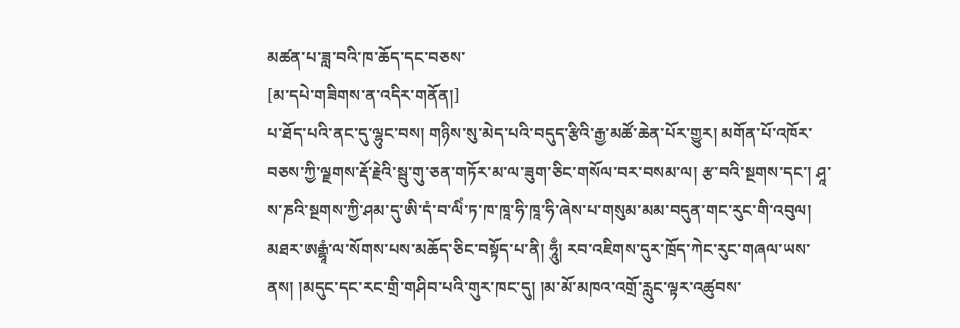མཚན་པ་ཟླ་བའི་ཁ་ཆོད་དང་བཅས་
[མ་དཔེ་གཟིགས་ན་འདིར་གནོན།]
པ་ཐོད་པའི་ནང་དུ་ལྷུང་བས། གཉིས་སུ་མེད་པའི་བདུད་རྩིའི་རྒྱ་མཚོ་ཆེན་པོར་གྱུར། མགོན་པོ་འཁོར་བཅས་ཀྱི་ལྗགས་རྡོ་རྗེའི་སྦུ་གུ་ཅན་གཏོར་མ་ལ་ཟུག་ཅིང་གསོལ་བར་བསམ་ལ། རྩ་བའི་སྔགས་དང་། ཤཱ་ས་ཎའི་སྔགས་ཀྱི་ཤམ་དུ་ཨི་དཾ་བ་ལིཾ་ཏ་ཁ་ཁཱ་ཧི་ཁཱ་ཧི་ཞེས་པ་གསུམ་མམ་བདུན་གང་རུང་གི་འབུལ། མཐར་ཨརྒྷཱཾ་ལ་སོགས་པས་མཆོད་ཅིང་བསྟོད་པ་ནི། ཧཱུྃ། རབ་འཇིགས་དུར་ཁྲོད་ཀེང་རུང་གཞལ་ཡས་ནས། །མདུང་དང་རང་གྲི་གཤིབ་པའི་གུར་ཁང་དུ། །མ་མོ་མཁའ་འགྲོ་རླུང་ལྟར་འཚུབས་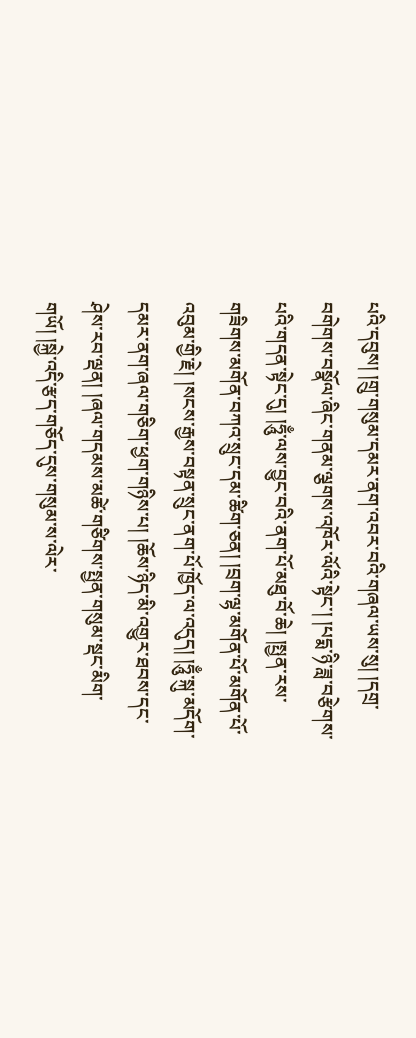པའི་དབུས། །གྲུ་གསུམ་དམར་ནག་འབར་བའི་གཞལ་ཡས་སུ། །དགྲ་བགེགས་བསྣོལ་ཞིང་གནམ་ལྕགས་འཁོར་ལོའི་སྟེང་། །པདྨ་ཉི་ཟླ་བརྩེགས་པའི་གདན་སྟེང་དུ། །ཧཱུྃ་ལས་བྱུང་བའི་ནག་པོ་མཐུ་བོ་ཆེ། །སྤྱན་རས་གཟིགས་མགོན་བཀའ་སྲུང་དམ་ཚིག་ཅན། །བྲག་ལྷ་མགོན་པོ་མགོན་པོ་འབུམ་གྱི་རྗེ། །སངས་རྒྱས་བསྟན་སྲུང་ནག་པོ་ཁྱོད་ལ་འདུད། །ཧཱུྃ་སྐུ་མདོག་དམར་ནག་ཞལ་གཅིག་ཕྱག་གཉིས་པ། །ཆོས་ཉིད་མི་འགྱུར་ཐབས་དང་ཤེས་རབ་ལྡན། །ཞལ་གདམས་མཚེ་གཙིགས་སྤྱན་གསུམ་སྡང་མིག་གཡོ། །སྐྱེ་འདི་རྩད་གཅོད་དུས་གསུམ་ས་ལེར་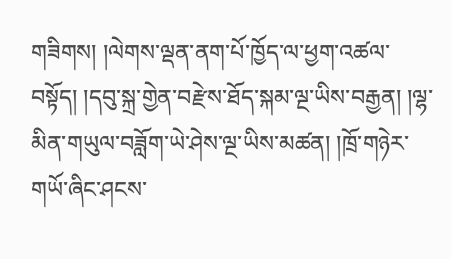གཟིགས། །ལེགས་ལྡན་ནག་པོ་ཁྱོད་ལ་ཕྱག་འཚལ་བསྟོད། །དབུ་སྐྲ་གྱེན་བརྫེས་ཐོད་སྐམ་ལྔ་ཡིས་བརྒྱན། །ལྷ་མིན་གཡུལ་བཟློག་ཡེ་ཤེས་ལྔ་ཡིས་མཚན། །ཁྲོ་གཉེར་གཡོ་ཞིང་ཤངས་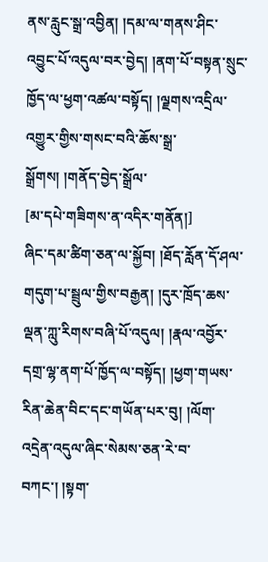ནས་རླུང་སྒྲ་འབྱིན། །དམ་ལ་གནས་ཤིང་འབྱུང་པོ་འདུལ་བར་བྱེད། །ནག་པོ་བསྟན་སྲུང་ཁྱོད་ལ་ཕྱག་འཚལ་བསྟོད། །ལྗགས་འདྲིལ་འགྱུར་གྱིས་གསང་བའི་ཆོས་སྒྲ་སྒྲོགས། །གནོད་བྱེད་སྒྲོལ་
[མ་དཔེ་གཟིགས་ན་འདིར་གནོན།]
ཞིང་དམ་ཚིག་ཅན་ལ་སྐྱོབ། །ཐོད་རློན་དོ་ཤལ་གདུག་པ་སྦྲུལ་གྱིས་བརྒྱན། །དུར་ཁྲོད་ཆས་ལྡན་ཀླུ་རིགས་བཞི་པོ་འདུལ། །རྣལ་འབྱོར་དགྲ་ལྷ་ནག་པོ་ཁྱོད་ལ་བསྟོད། །ཕྱག་གཡས་རིན་ཆེན་བིང་དང་གཡོན་པར་བུ། །ལོག་འདྲེན་འདུལ་ཞིང་སེམས་ཅན་རེ་བ་བཀང་། །སྟག་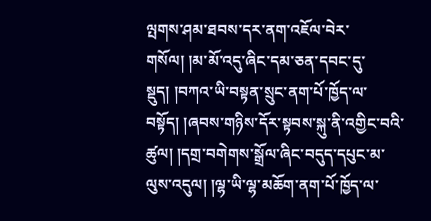ལྤགས་ཤམ་ཐབས་དར་ནག་འཇོལ་བེར་གསོལ། །མ་མོ་འདུ་ཞིང་དམ་ཅན་དབང་དུ་སྡུད། །བཀའ་ཡི་བསྟན་སྲུང་ནག་པོ་ཁྱོད་ལ་བསྟོད། །ཞབས་གཉིས་དོར་སྟབས་སྐུ་ནི་འགྱིང་བའི་ཚུལ། །དགྲ་བགེགས་སྒྲོལ་ཞིང་བདུད་དཔུང་མ་ལུས་འདུལ། །ལྷ་ཡི་ལྷ་མཆོག་ནག་པོ་ཁྱོད་ལ་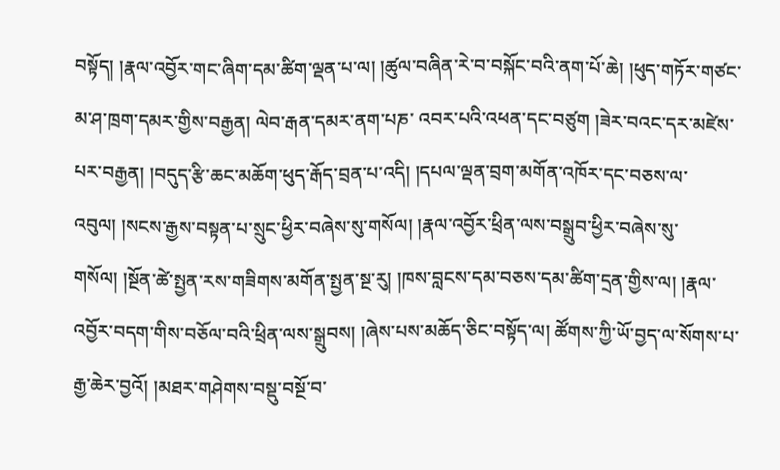བསྟོད། །རྣལ་འབྱོར་གང་ཞིག་དམ་ཚིག་ལྡན་པ་ལ། །ཚུལ་བཞིན་རེ་བ་བསྐོང་བའི་ནག་པོ་ཆེ། །ཕུད་གཏོར་གཙང་མ་ཤ་ཁྲག་དམར་གྱིས་བརྒྱན། ལེབ་རྒན་དམར་ནག་པཎ་ འབར་པའི་འཕན་དང་བཙུག །ཟེར་བའང་དར་མཛེས་པར་བརྒྱན། །བདུད་རྩི་ཆང་མཆོག་ཕུད་རྒོད་བྲན་པ་འདི། །དཔལ་ལྡན་བྲག་མགོན་འཁོར་དང་བཅས་ལ་འབུལ། །སངས་རྒྱས་བསྟན་པ་སྲུང་ཕྱིར་བཞེས་སུ་གསོལ། །རྣལ་འབྱོར་ཕྲིན་ལས་བསྒྲུབ་ཕྱིར་བཞེས་སུ་གསོལ། །སྔོན་ཚེ་སྤྱན་རས་གཟིགས་མགོན་སྤྱན་སྔ་རུ། །ཁས་བླངས་དམ་བཅས་དམ་ཚིག་དྲན་གྱིས་ལ། །རྣལ་འབྱོར་བདག་གིས་བཅོལ་བའི་ཕྲིན་ལས་སྒྲུབས། །ཞེས་པས་མཆོད་ཅིང་བསྟོད་ལ། ཚོགས་ཀྱི་ཡོ་བྱད་ལ་སོགས་པ་རྒྱ་ཆེར་བྱའོ། །མཐར་གཤེགས་བསྡུ་བསྔོ་བ་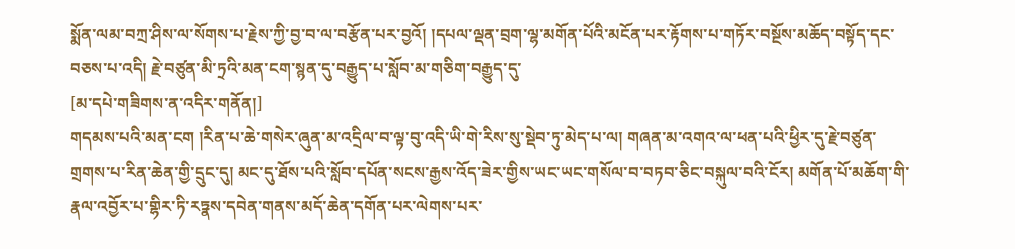སྨོན་ལམ་བཀྲ་ཤིས་ལ་སོགས་པ་རྗེས་ཀྱི་བྱ་བ་ལ་བརྩོན་པར་བྱའོ། །དཔལ་ལྡན་བྲག་ལྷ་མགོན་པོའི་མངོན་པར་རྟོགས་པ་གཏོར་བསྔོས་མཆོད་བསྟོད་དང་བཅས་པ་འདི། རྗེ་བཙུན་མི་ཏྲའི་མན་ངག་སྙན་དུ་བརྒྱུད་པ་སློབ་མ་གཅིག་བརྒྱུད་དུ་
[མ་དཔེ་གཟིགས་ན་འདིར་གནོན།]
གདམས་པའི་མན་ངག །རིན་པ་ཆེ་གསེར་ཞུན་མ་འདྲིལ་བ་ལྟ་བུ་འདི་ཡི་གེ་རིས་སུ་སྡེབ་ཏུ་མེད་པ་ལ། གཞན་མ་འགའ་ལ་ཕན་པའི་ཕྱིར་དུ་རྗེ་བཙུན་གྲགས་པ་རིན་ཆེན་གྱི་དྲུང་དུ། མང་དུ་ཐོས་པའི་སློབ་དཔོན་སངས་རྒྱས་འོད་ཟེར་གྱིས་ཡང་ཡང་གསོལ་བ་བཏབ་ཅིང་བསྐུལ་བའི་ངོར། མགོན་པོ་མཆོག་གི་རྣལ་འབྱོར་པ་གྷིར་ཏི་རཏྣས་དབེན་གནས་མདོ་ཆེན་དགོན་པར་ལེགས་པར་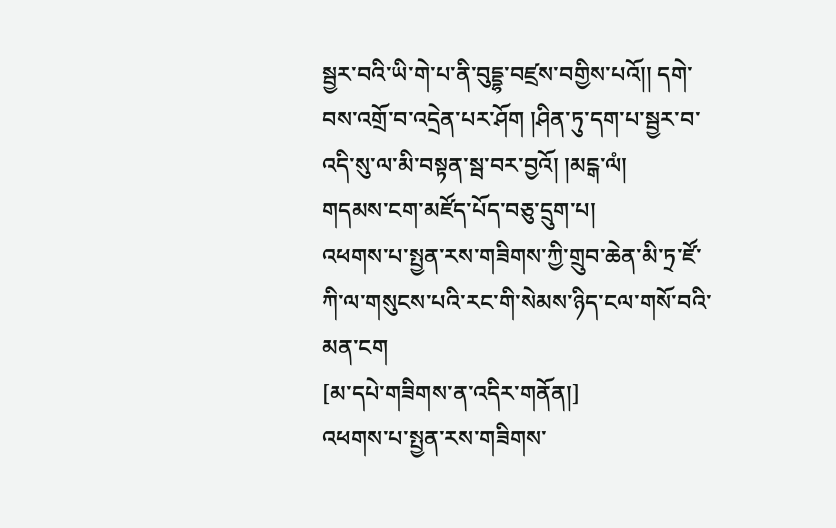སྦྱར་བའི་ཡི་གེ་པ་ནི་བུདྡྷ་བཛྲས་བགྱིས་པའོ།། དགེ་བས་འགྲོ་བ་འདྲེན་པར་ཤོག །ཤིན་ཏུ་དག་པ་སྦྱར་བ་འདི་སུ་ལ་མི་བསྟན་སྦ་བར་བྱའོ། །མངྒ་ལཾ།
གདམས་ངག་མཛོད་པོད་བཅུ་དྲུག་པ།
འཕགས་པ་སྤྱན་རས་གཟིགས་ཀྱི་གྲུབ་ཆེན་མི་ཏྲ་ཛོ་ཀི་ལ་གསུངས་པའི་རང་གི་སེམས་ཉིད་ངལ་གསོ་བའི་མན་ངག
[མ་དཔེ་གཟིགས་ན་འདིར་གནོན།]
འཕགས་པ་སྤྱན་རས་གཟིགས་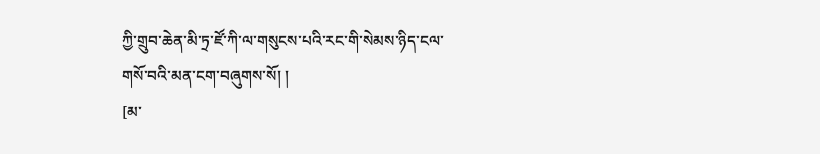ཀྱི་གྲུབ་ཆེན་མི་ཏྲ་ཛོ་ཀི་ལ་གསུངས་པའི་རང་གི་སེམས་ཉིད་ངལ་གསོ་བའི་མན་ངག་བཞུགས་སོ། །
[མ་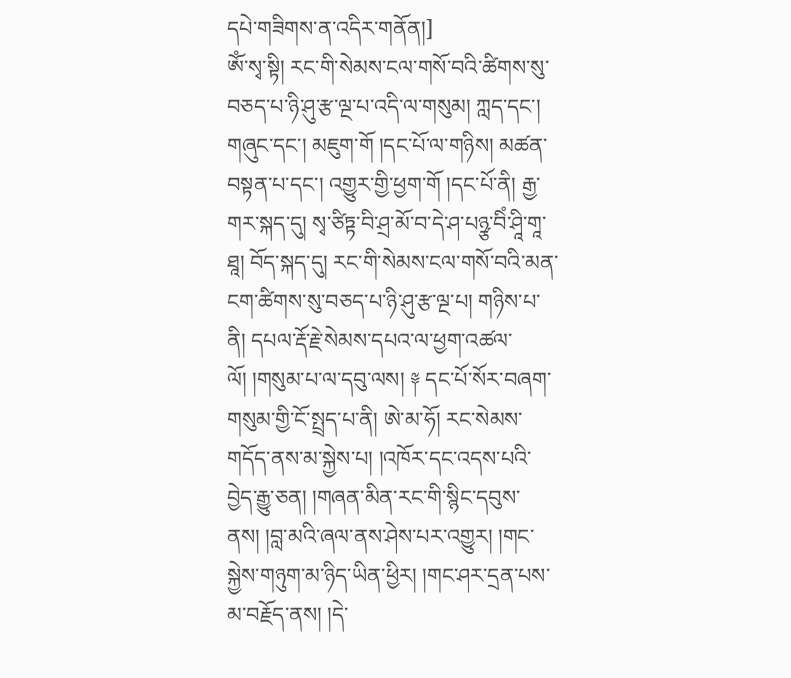དཔེ་གཟིགས་ན་འདིར་གནོན།]
ཨོཾ་སྭ་སྟི། རང་གི་སེམས་ངལ་གསོ་བའི་ཚིགས་སུ་བཅད་པ་ཉི་ཤུ་རྩ་ལྔ་པ་འདི་ལ་གསུམ། ཀླད་དང་། གཞུང་དང་། མཇུག་གོ །དང་པོ་ལ་གཉིས། མཚན་བསྟན་པ་དང་། འགྱུར་གྱི་ཕྱག་གོ །དང་པོ་ནི། རྒྱ་གར་སྐད་དུ། སྭ་ཙིཏྟ་བི་ཤྲ་མོ་བ་དེ་ཤ་པཉྩ་བིཾ་ཤཱི་གཱ་ཐཱ། བོད་སྐད་དུ། རང་གི་སེམས་ངལ་གསོ་བའི་མན་ངག་ཚིགས་སུ་བཅད་པ་ཉི་ཤུ་རྩ་ལྔ་པ། གཉིས་པ་ནི། དཔལ་རྡོ་རྗེ་སེམས་དཔའ་ལ་ཕྱག་འཚལ་ལོ། །གསུམ་པ་ལ་དབུ་ལས། ༈ དང་པོ་སོར་བཞག་གསུམ་གྱི་ངོ་སྤྲད་པ་ནི། ཨེ་མ་ཧོ། རང་སེམས་གདོད་ནས་མ་སྐྱེས་པ། །འཁོར་དང་འདས་པའི་བྱེད་རྒྱུ་ཅན། །གཞན་མིན་རང་གི་སྙིང་དབུས་ནས། །བླ་མའི་ཞལ་ནས་ཤེས་པར་འགྱུར། །གང་སྐྱེས་གཉུག་མ་ཉིད་ཡིན་ཕྱིར། །གང་ཤར་དྲན་པས་མ་བརྗོད་ནས། །དེ་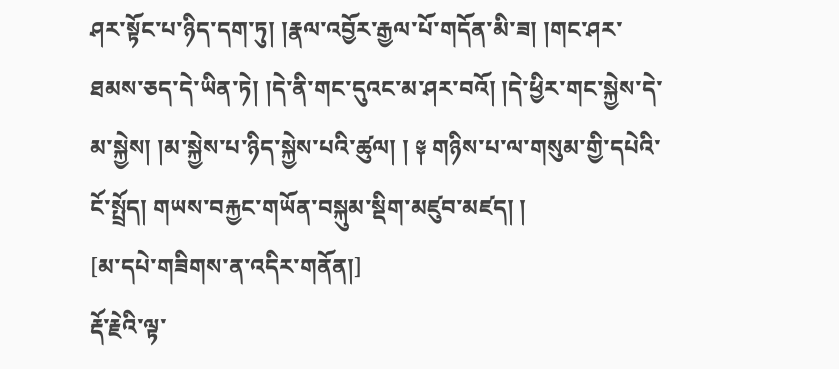ཤར་སྟོང་པ་ཉིད་དག་ཏུ། །རྣལ་འབྱོར་རྒྱལ་པོ་གདོན་མི་ཟ། །གང་ཤར་ཐམས་ཅད་དེ་ཡིན་ཏེ། །དེ་ནི་གང་དུའང་མ་ཤར་བའོ། །དེ་ཕྱིར་གང་སྐྱེས་དེ་མ་སྐྱེས། །མ་སྐྱེས་པ་ཉིད་སྐྱེས་པའི་ཚུལ། ། ༈ གཉིས་པ་ལ་གསུམ་གྱི་དཔེའི་ངོ་སྤྲོད། གཡས་བརྐྱང་གཡོན་བསྐུམ་སྡིག་མཛུབ་མཛད། །
[མ་དཔེ་གཟིགས་ན་འདིར་གནོན།]
རྡོ་རྗེའི་ལྟ་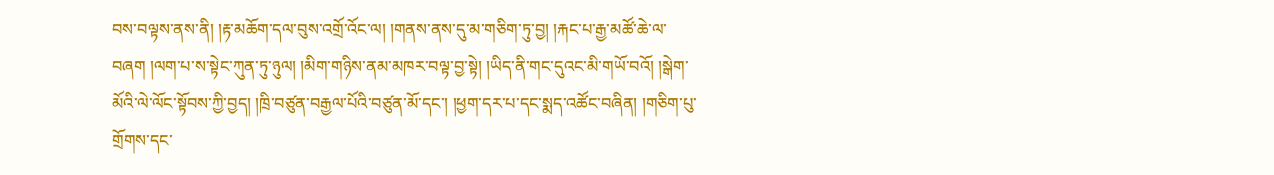བས་བལྟས་ནས་ནི། །རྟ་མཆོག་དལ་བུས་འགྲོ་འོང་ལ། །གནས་ནས་དུ་མ་གཅིག་ཏུ་བྱ། །རྐང་པ་རྒྱ་མཚོ་ཆེ་ལ་བཞག །ལག་པ་ས་སྟེང་ཀུན་ཏུ་ཉུལ། །མིག་གཉིས་ནམ་མཁར་བལྟ་བྱ་སྟེ། །ཡིད་ནི་གང་དུའང་མི་གཡོ་བའོ། །སྒེག་མོའི་ལེ་ལོང་སྟོབས་ཀྱི་བྱད། །ཁྲི་བཙུན་བརྒྱལ་པོའི་བཙུན་མོ་དང་། །ཕྱག་དར་པ་དང་སྨད་འཚོང་བཞིན། །གཅིག་པུ་གྲོགས་དང་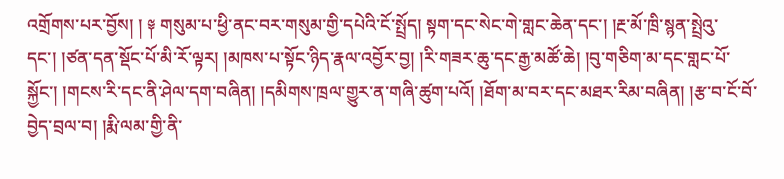འགྲོགས་པར་བྱོས། ། ༈ གསུམ་པ་ཕྱི་ནང་བར་གསུམ་གྱི་དཔེའི་ངོ་སྤྲོད། སྟག་དང་སེང་གེ་གླང་ཆེན་དང་། །རྔ་མོ་ཁྲི་སྙན་སྤྲེའུ་དང་། །ཙན་དན་སྡོང་པོ་མི་རོ་ལྟར། །མཁས་པ་སྟོང་ཉིད་རྣལ་འབྱོར་བྱ། །རི་གཟར་ཆུ་དང་རྒྱ་མཚོ་ཆེ། །བུ་གཅིག་མ་དང་གླང་པོ་སྐྱོང་། །གངས་རི་དང་ནི་ཤེལ་དག་བཞིན། །དམིགས་ཁྲལ་གྱུར་ན་གཞི་ཚུག་པའོ། །ཐོག་མ་བར་དང་མཐར་རིམ་བཞིན། །རྩ་བ་ངོ་བོ་བྱེད་བྲལ་བ། །རྨི་ལམ་གྱི་ནི་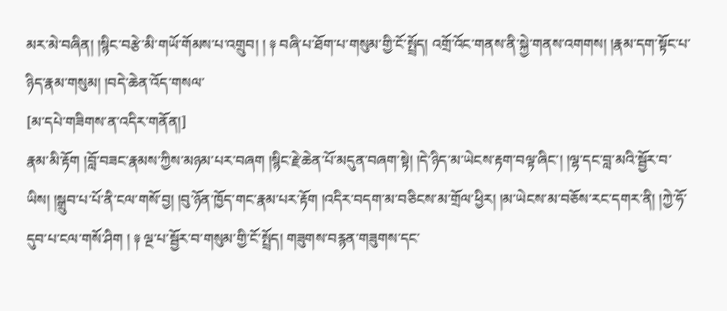མར་མེ་བཞིན། །སྙིང་བརྩེ་མི་གཡོ་གོམས་པ་འགྲུབ། ། ༈ བཞི་པ་ཐོག་པ་གསུམ་གྱི་ངོ་སྤྲོད། འགྲོ་འོང་གནས་ནི་སྐྱེ་གནས་འགགས། །རྣམ་དག་སྟོང་པ་ཉིད་རྣམ་གསུམ། །བདེ་ཆེན་འོད་གསལ་
[མ་དཔེ་གཟིགས་ན་འདིར་གནོན།]
རྣམ་མི་རྟོག །བློ་བཟང་རྣམས་ཀྱིས་མཉམ་པར་བཞག །སྙིང་རྗེ་ཆེན་པོ་མདུན་བཞག་སྟེ། །དེ་ཉིད་མ་ཡེངས་རྟག་བལྟ་ཞིང་། །ལྷ་དང་བླ་མའི་སྦྱོར་བ་ཡིས། །སྒྲུབ་པ་པོ་ནི་ངལ་གསོ་བྱ། །བུ་ཉོན་ཁྱོད་གང་རྣམ་པར་རྟོག །འདིར་བདག་མ་བཅིངས་མ་གྲོལ་ཕྱིར། །མ་ཡེངས་མ་བཅོས་རང་དགར་ནི། །ཀྱེ་ཧོ་དུབ་པ་ངལ་གསོ་ཤིག ། ༈ ལྔ་པ་སྦྱོར་བ་གསུམ་གྱི་ངོ་སྤྲོད། གཟུགས་བརྙན་གཟུགས་དང་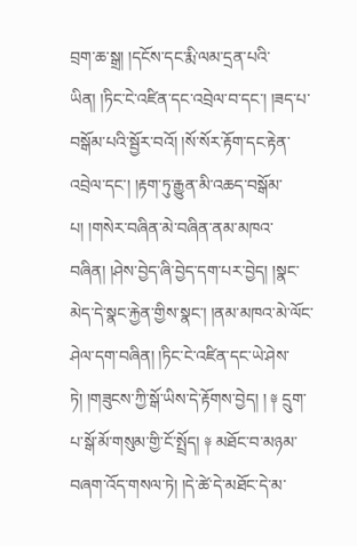བྲག་ཆ་སྒྲ། །དངོས་དང་རྨི་ལམ་དྲན་པའི་ཡིན། །ཏིང་ངེ་འཛིན་དང་འབྲེལ་བ་དང་། །ཟད་པ་བསྒོམ་པའི་སྦྱོར་བའོ། །སོ་སོར་རྟོག་དང་རྟེན་འབྲེལ་དང་། །རྟག་ཏུ་རྒྱུན་མི་འཆད་བསྒོམ་པ། །གསེར་བཞིན་མེ་བཞིན་ནམ་མཁའ་བཞིན། །ཤེས་བྱེད་ཞི་བྱེད་དག་པར་བྱེད། །སྣང་མེད་དེ་སྣང་རྐྱེན་གྱིས་སྣང་། །ནམ་མཁའ་མེ་ལོང་ཤེལ་དག་བཞིན། །ཏིང་ངེ་འཛིན་དང་ཡེ་ཤེས་ཏེ། །གཟུངས་ཀྱི་སྒོ་ཡིས་དེ་རྟོགས་བྱེད། ། ༈ དྲུག་པ་སྒོ་མོ་གསུམ་གྱི་ངོ་སྤྲོད། ༈ མཐོང་བ་མཉམ་བཞག་འོད་གསལ་ཏེ། །དེ་ཚེ་དེ་མཐོང་དེ་མ་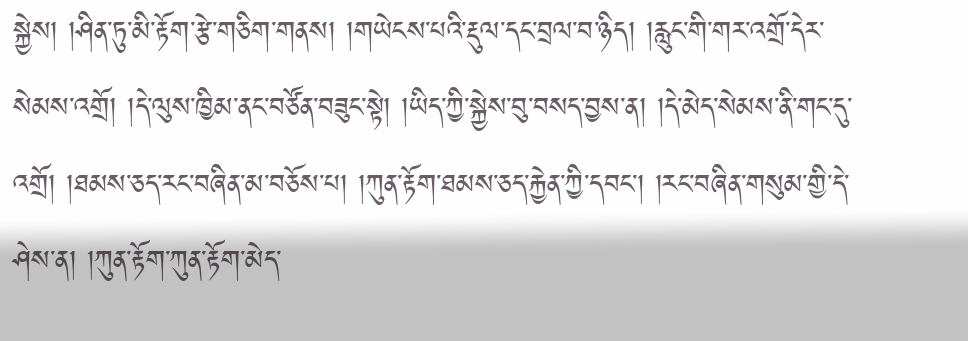སྐྱེས། །ཤིན་ཏུ་མི་རྟོག་རྩེ་གཅིག་གནས། །གཡེངས་པའི་རྡུལ་དང་བྲལ་བ་ཉིད། །རླུང་གི་གར་འགྲོ་དེར་སེམས་འགྲོ། །དེ་ལུས་ཁྱིམ་ནང་བཙོན་བཟུང་སྟེ། །ཡིད་ཀྱི་སྐྱེས་བུ་བསད་བྱས་ན། །དེ་མེད་སེམས་ནི་གང་དུ་འགྲོ། །ཐམས་ཅད་རང་བཞིན་མ་བཅོས་པ། །ཀུན་རྟོག་ཐམས་ཅད་རྐྱེན་ཀྱི་དབང་། །རང་བཞིན་གསུམ་གྱི་དེ་ཤེས་ན། །ཀུན་རྟོག་ཀུན་རྟོག་མེད་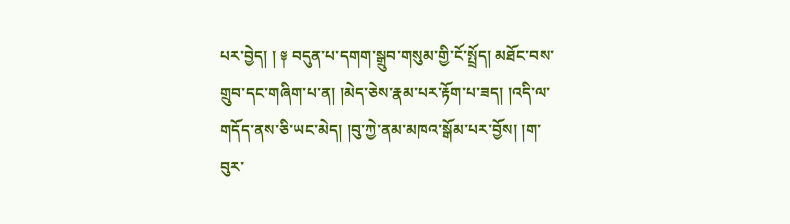པར་བྱེད། ། ༈ བདུན་པ་དགག་སྒྲུབ་གསུམ་གྱི་ངོ་སྤྲོད། མཐོང་བས་གྲུབ་དང་གཞིག་པ་ན། །མེད་ཅེས་རྣམ་པར་རྟོག་པ་ཟད། །འདི་ལ་གདོད་ནས་ཅི་ཡང་མེད། །བུ་ཀྱེ་ནམ་མཁའ་སྒོམ་པར་བྱོས། །ག་བུར་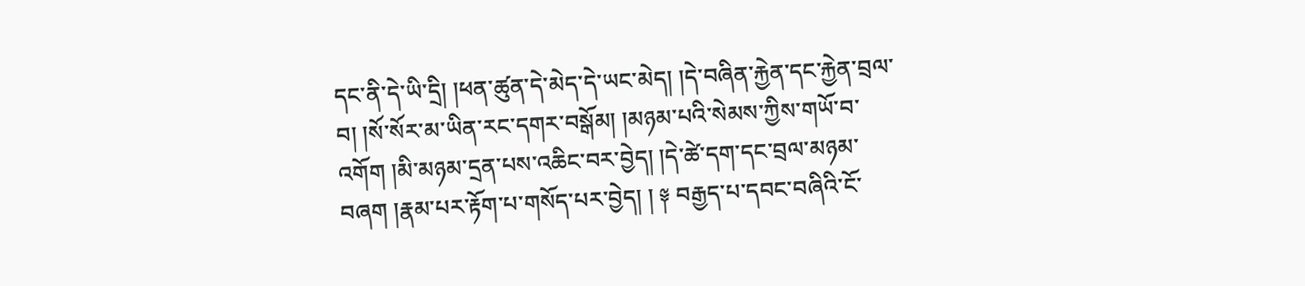དང་ནི་དེ་ཡི་དྲི། །ཕན་ཚུན་དེ་མེད་དེ་ཡང་མེད། །དེ་བཞིན་རྐྱེན་དང་རྐྱེན་བྲལ་བ། །སོ་སོར་མ་ཡིན་རང་དགར་བསྒོམ། །མཉམ་པའི་སེམས་ཀྱིས་གཡོ་བ་འགོག །མི་མཉམ་དྲན་པས་འཆིང་བར་བྱེད། །དེ་ཚེ་དག་དང་བྲལ་མཉམ་བཞག །རྣམ་པར་རྟོག་པ་གསོད་པར་བྱེད། ། ༈ བརྒྱད་པ་དབང་བཞིའི་ངོ་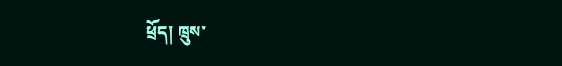ཕྲོད། ཁྲུས་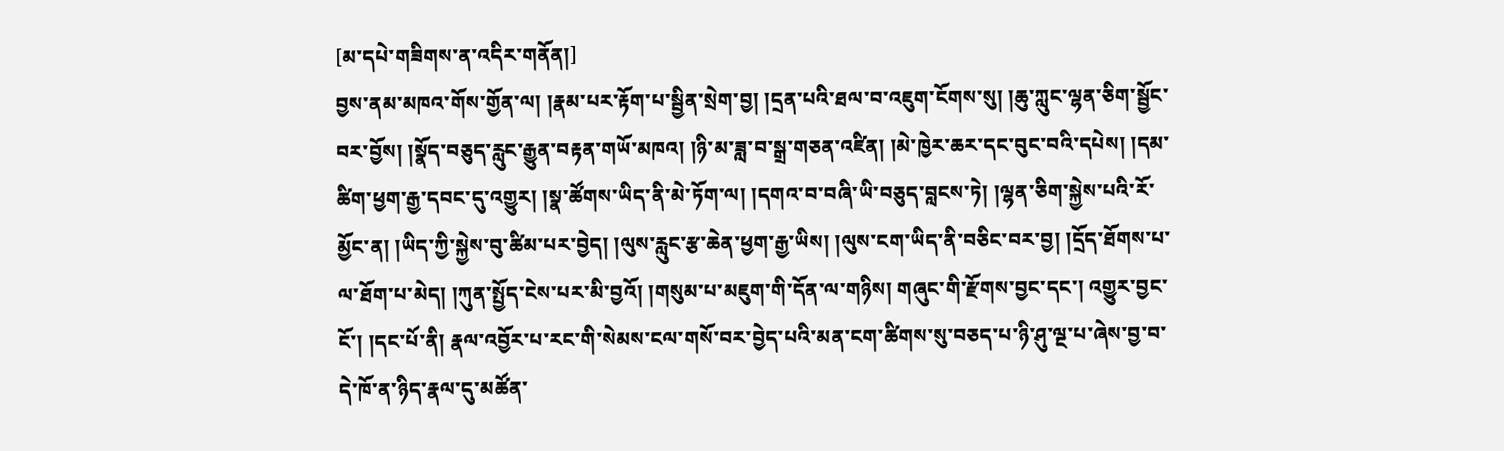[མ་དཔེ་གཟིགས་ན་འདིར་གནོན།]
བྱས་ནམ་མཁའ་གོས་གྱོན་ལ། །རྣམ་པར་རྟོག་པ་སྦྱིན་སྲེག་བྱ། །དྲན་པའི་ཐལ་བ་འཇུག་ངོགས་སུ། །ཆུ་ཀླུང་ལྷན་ཅིག་སྦྱོང་བར་བྱོས། །སྣོད་བཅུད་རླུང་རྒྱུན་བརྟན་གཡོ་མཁའ། །ཉི་མ་ཟླ་བ་སྒྲ་གཅན་འཛིན། །མེ་ཁྱེར་ཆར་དང་བུང་བའི་དཔེས། །དམ་ཚིག་ཕྱག་རྒྱ་དབང་དུ་འགྱུར། །སྣ་ཚོགས་ཡིད་ནི་མེ་ཏོག་ལ། །དགའ་བ་བཞི་ཡི་བཅུད་བླངས་ཏེ། །ལྷན་ཅིག་སྐྱེས་པའི་རོ་མྱོང་ན། །ཡིད་ཀྱི་སྐྱེས་བུ་ཚིམ་པར་བྱེད། །ལུས་རླུང་རྩ་ཆེན་ཕྱག་རྒྱ་ཡིས། །ལུས་ངག་ཡིད་ནི་བཅིང་བར་བྱ། །དྲོད་ཐོགས་པ་ལ་ཐོག་པ་མེད། །ཀུན་སྤྱོད་ངེས་པར་མི་བྱའོ། །གསུམ་པ་མཇུག་གི་དོན་ལ་གཉིས། གཞུང་གི་རྫོགས་བྱང་དང་། འགྱུར་བྱང་ངོ་། །དང་པོ་ནི། རྣལ་འབྱོར་པ་རང་གི་སེམས་ངལ་གསོ་བར་བྱེད་པའི་མན་ངག་ཚིགས་སུ་བཅད་པ་ཉི་ཤུ་ལྔ་པ་ཞེས་བྱ་བ་དེ་ཁོ་ན་ཉིད་རྣལ་དུ་མཚོན་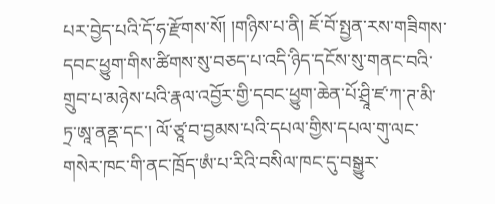པར་བྱེད་པའི་དོ་ཧ་རྫོགས་སོ། །གཉིས་པ་ནི། ཇོ་བོ་སྤྱན་རས་གཟིགས་དབང་ཕྱུག་གིས་ཚིགས་སུ་བཅད་པ་འདི་ཉིད་དངོས་སུ་གནང་བའི་གྲུབ་པ་མཉེས་པའི་རྣལ་འབྱོར་གྱི་དབང་ཕྱུག་ཆེན་པོ་ཤྲཱི་ཛ་ཀ་ཊ་མི་ཏྲ་ཨཱ་ནནྡ་དང་། ལོ་ཙཱ་བ་བྱམས་པའི་དཔལ་གྱིས་དཔལ་གུ་ལང་གསེར་ཁང་གི་ནང་ཁྲོད་ཨཾ་པ་རིའི་བསིལ་ཁང་དུ་བསྒྱུར་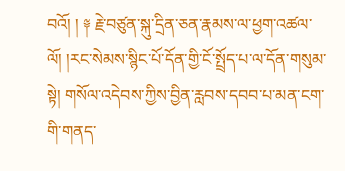བའོ། ། ༈ རྗེ་བཙུན་སྐུ་དྲིན་ཅན་རྣམས་ལ་ཕྱག་འཚལ་ལོ། །རང་སེམས་སྙིང་པོ་དོན་གྱི་ངོ་སྤྲོད་པ་ལ་དོན་གསུམ་སྟེ། གསོལ་འདེབས་ཀྱིས་བྱིན་རླབས་དབབ་པ་མན་ངག་གི་གནད་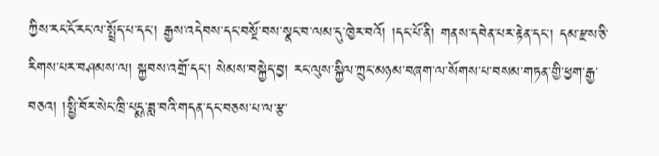ཀྱིས་རང་ངོ་རང་ལ་སྤྲོད་པ་དང་། རྒྱས་འདེབས་དང་བསྔོ་བས་སྣང་བ་ལམ་དུ་ཁྱེར་བའོ། །དང་པོ་ནི། གནས་དབེན་པར་རྟེན་དང་། དམ་རྫས་ཅི་རིགས་པར་བཤམས་ལ། སྐྱབས་འགྲོ་དང་། སེམས་བསྐྱེད་བྱ། རང་ལུས་སྐྱིལ་ཀྲུང་མཉམ་བཞག་ལ་སོགས་པ་བསམ་གཏན་གྱི་ཕྱག་རྒྱ་བཅའ། །སྤྱི་བོར་སེང་ཁྲི་པདྨ་ཟླ་བའི་གདན་དང་བཅས་པ་ལ་རྩ་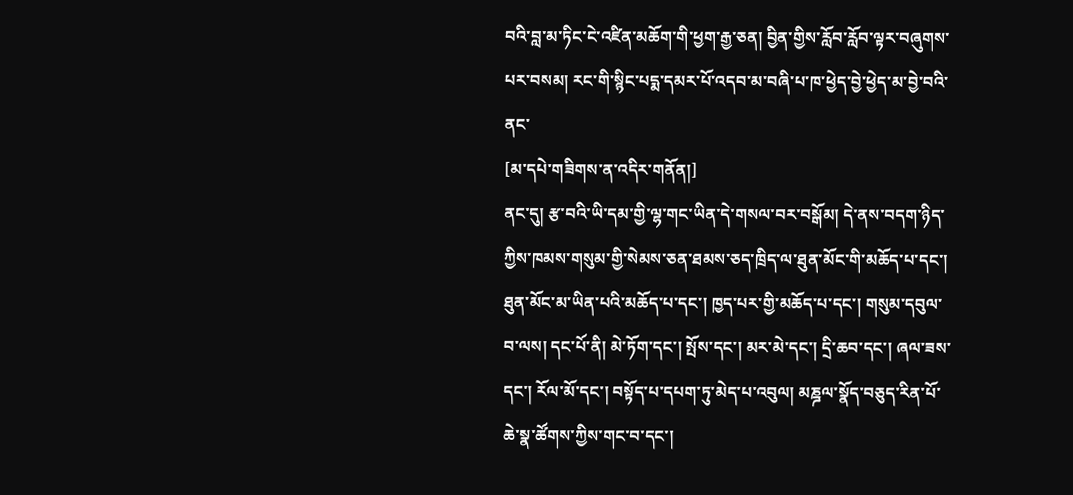བའི་བླ་མ་ཏིང་ངེ་འཛིན་མཆོག་གི་ཕྱག་རྒྱ་ཅན། བྱིན་གྱིས་རློབ་རློབ་ལྟར་བཞུགས་པར་བསམ། རང་གི་སྙིང་པདྨ་དམར་པོ་འདབ་མ་བཞི་པ་ཁ་ཕྱེད་བྱེ་ཕྱེད་མ་བྱེ་བའི་ནང་
[མ་དཔེ་གཟིགས་ན་འདིར་གནོན།]
ནང་དུ། རྩ་བའི་ཡི་དམ་གྱི་ལྷ་གང་ཡིན་དེ་གསལ་བར་བསྒོམ། དེ་ནས་བདག་ཉིད་ཀྱིས་ཁམས་གསུམ་གྱི་སེམས་ཅན་ཐམས་ཅད་ཁྲིད་ལ་ཐུན་མོང་གི་མཆོད་པ་དང་། ཐུན་མོང་མ་ཡིན་པའི་མཆོད་པ་དང་། ཁྱད་པར་གྱི་མཆོད་པ་དང་། གསུམ་དབུལ་བ་ལས། དང་པོ་ནི། མེ་ཏོག་དང་། སྤོས་དང་། མར་མེ་དང་། དྲི་ཆབ་དང་། ཞལ་ཟས་དང་། རོལ་མོ་དང་། བསྟོད་པ་དཔག་ཏུ་མེད་པ་འབུལ། མཎྜལ་སྣོད་བཅུད་རིན་པོ་ཆེ་སྣ་ཚོགས་ཀྱིས་གང་བ་དང་།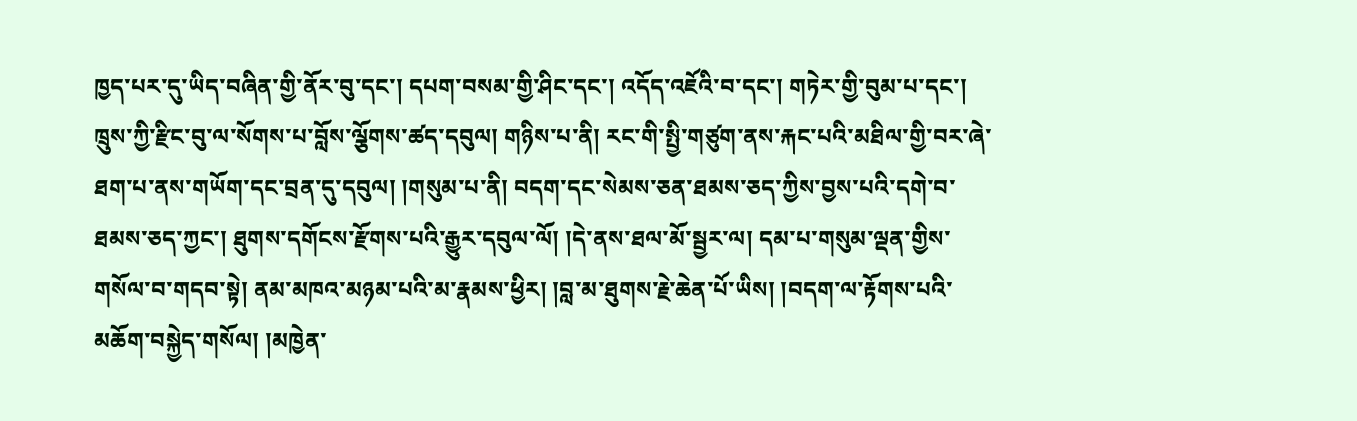ཁྱད་པར་དུ་ཡིད་བཞིན་གྱི་ནོར་བུ་དང་། དཔག་བསམ་གྱི་ཤིང་དང་། འདོད་འཇོའི་བ་དང་། གཏེར་གྱི་བུམ་པ་དང་། ཁྲུས་ཀྱི་རྫིང་བུ་ལ་སོགས་པ་བློས་ལྕོགས་ཚད་དབུལ། གཉིས་པ་ནི། རང་གི་སྤྱི་གཙུག་ནས་རྐང་པའི་མཐིལ་གྱི་བར་ཞེ་ཐག་པ་ནས་གཡོག་དང་བྲན་དུ་དབུལ། །གསུམ་པ་ནི། བདག་དང་སེམས་ཅན་ཐམས་ཅད་ཀྱིས་བྱས་པའི་དགེ་བ་ཐམས་ཅད་ཀྱང་། ཐུགས་དགོངས་རྫོགས་པའི་རྒྱུར་དབུལ་ལོ། །དེ་ནས་ཐལ་མོ་སྦྱར་ལ། དམ་པ་གསུམ་ལྡན་གྱིས་གསོལ་བ་གདབ་སྟེ། ནམ་མཁའ་མཉམ་པའི་མ་རྣམས་ཕྱིར། །བླ་མ་ཐུགས་རྗེ་ཆེན་པོ་ཡིས། །བདག་ལ་རྟོགས་པའི་མཆོག་བསྐྱེད་གསོལ། །མཁྱེན་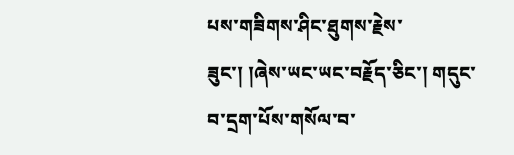པས་གཟིགས་ཤིང་ཐུགས་རྗེས་ཟུང་། །ཞེས་ཡང་ཡང་བརྗོད་ཅིང་། གདུང་བ་དྲག་པོས་གསོལ་བ་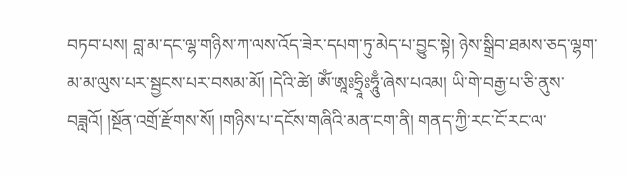བཏབ་པས། བླ་མ་དང་ལྷ་གཉིས་ཀ་ལས་འོད་ཟེར་དཔག་ཏུ་མེད་པ་བྱུང་སྟེ། ཉེས་སྒྲིབ་ཐམས་ཅད་ལྷག་མ་མ་ལུས་པར་སྦྱངས་པར་བསམ་མོ། །དེའི་ཚེ། ཨོཾ་ཨཱཿཧྲཱིཿཧཱུྃ་ཞེས་པའམ། ཡི་གེ་བརྒྱ་པ་ཅི་ནུས་བཟླའོ། །སྔོན་འགྲོ་རྫོགས་སོ། །གཉིས་པ་དངོས་གཞིའི་མན་ངག་ནི། གནད་ཀྱི་རང་ངོ་རང་ལ་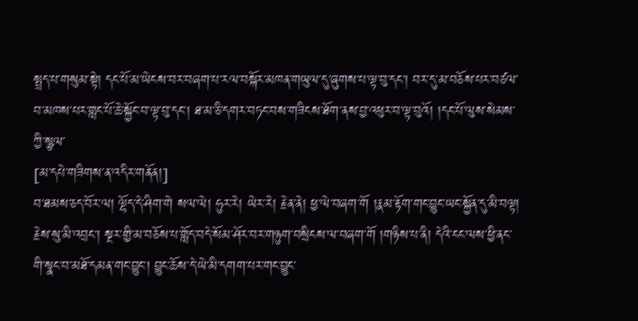སྤྲད་པ་གསུམ་སྟེ། དང་པོ་མ་ཡེངས་བར་བཞག་པ་རལ་བསྐོར་མཁན་གཡུལ་དུ་ཞུགས་པ་ལྟ་བུ་དང་། བར་དུ་མ་བཅོས་པར་བཙལ་བ་མཁས་པར་གླང་པོ་ཆེ་སྐྱོང་བ་ལྟ་བུ་དང་། ཐ་མ་ཅི་དགར་བཏང་བས་གཟིངས་ཐོག་ནས་བྱ་འཕུར་བ་ལྟ་བུའོ། །དང་པོ་ལུས་སེམས་ཀྱི་སྩལ་
[མ་དཔེ་གཟིགས་ན་འདིར་གནོན།]
བ་ཐམས་ཅད་བོར་ལ། ལྷོད་དེ་ཤིག་གེ སལ་ལེ། ཧུར་རེ། ཡེར་རེ། རྗེན་ནེ། ཕྱ་ལེ་བཞག་གོ །རྣམ་རྟོག་གང་བྱུང་ཡང་སྐྱོན་དུ་མི་བལྟ། རྗེས་སུ་མི་འབྲང་། སྔར་གྱི་མ་བཅོས་པ་གློད་བདེ་སོམ་ཤོར་བར་གཉུག་བསྲིངས་ལ་བཞག་གོ །གཉིས་པ་ནི། དེའི་ངང་ལས་ཕྱི་ནང་གི་སྣང་བ་མཐོ་དམན་གང་བྱུང་། བྱུང་ཆོས་དེ་ཡེ་མི་དགག་པར་གང་བྱུང་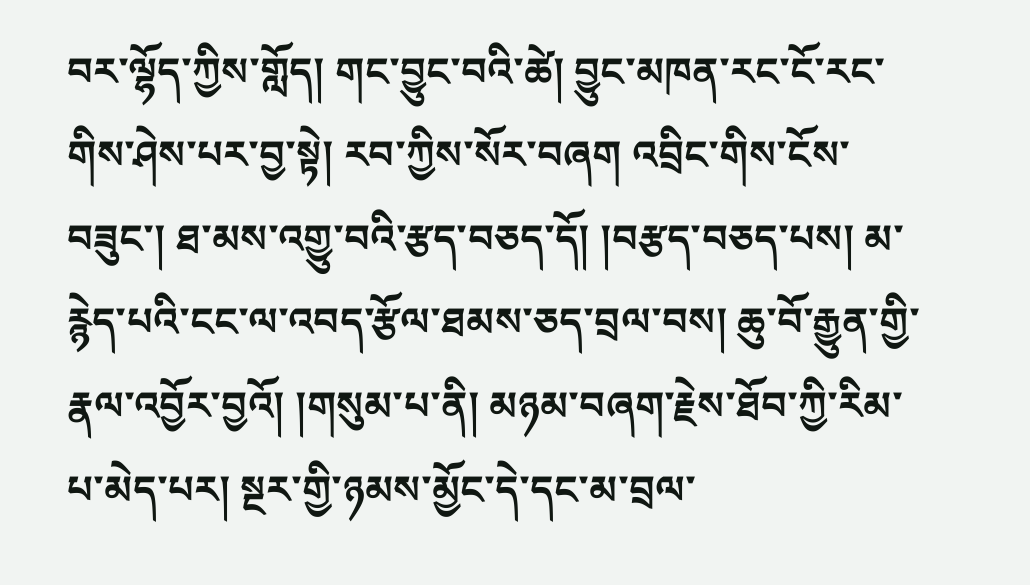བར་ལྷོད་ཀྱིས་གློད། གང་བྱུང་བའི་ཚེ། བྱུང་མཁན་རང་ངོ་རང་གིས་ཤེས་པར་བྱ་སྟེ། རབ་ཀྱིས་སོར་བཞག འབྲིང་གིས་ངོས་བཟུང་། ཐ་མས་འགྱུ་བའི་རྩད་བཅད་དོ། །བརྩད་བཅད་པས། མ་རྙེད་པའི་ངང་ལ་འབད་རྩོལ་ཐམས་ཅད་བྲལ་བས། ཆུ་བོ་རྒྱུན་གྱི་རྣལ་འབྱོར་བྱའོ། །གསུམ་པ་ནི། མཉམ་བཞག་རྗེས་ཐོབ་ཀྱི་རིམ་པ་མེད་པར། སྔར་གྱི་ཉམས་མྱོང་དེ་དང་མ་བྲལ་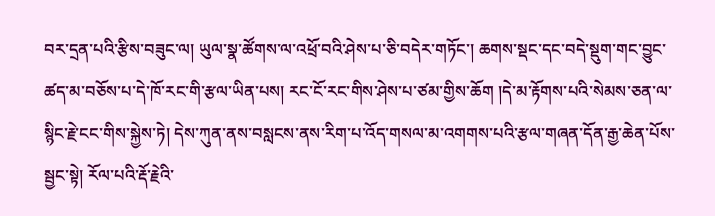བར་དྲན་པའི་རྩིས་བཟུང་ལ། ཡུལ་སྣ་ཚོགས་ལ་འཕྲོ་བའི་ཤེས་པ་ཅི་བདེར་གཏོང་། ཆགས་སྡང་དང་བདེ་སྡུག་གང་བྱུང་ཚད་མ་བཅོས་པ་དེ་ཁོ་རང་གི་རྩལ་ཡིན་པས། རང་ངོ་རང་གིས་ཤེས་པ་ཙམ་གྱིས་ཆོག །དེ་མ་རྟོགས་པའི་སེམས་ཅན་ལ་སྙིང་རྗེ་ངང་གིས་སྐྱེས་ཏེ། དེས་ཀུན་ནས་བསླངས་ནས་རིག་པ་འོད་གསལ་མ་འགགས་པའི་རྩལ་གཞན་དོན་རྒྱ་ཆེན་པོས་སྦྱང་སྟེ། རོལ་པའི་རྡོ་རྗེའི་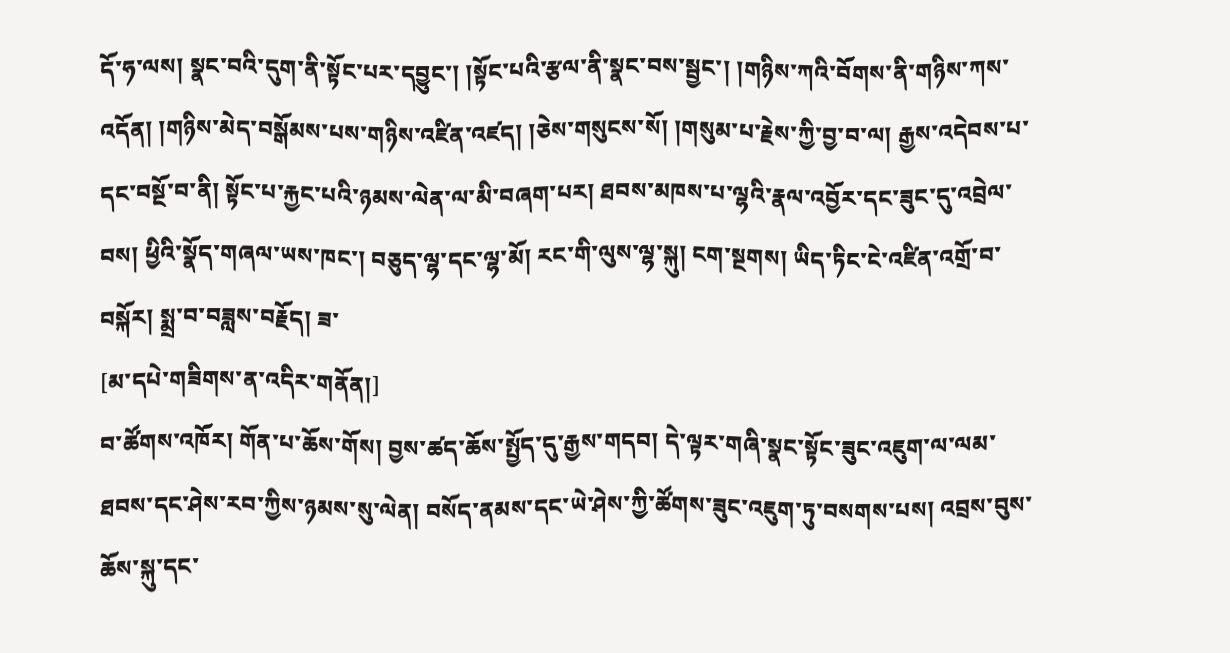དོ་ཧ་ལས། སྣང་བའི་དུག་ནི་སྟོང་པར་དབྱུང་། །སྟོང་པའི་རྩལ་ནི་སྣང་བས་སྦྱང་། །གཉིས་ཀའི་བོགས་ནི་གཉིས་ཀས་འདོན། །གཉིས་མེད་བསྒོམས་པས་གཉིས་འཛིན་འཛད། །ཅེས་གསུངས་སོ། །གསུམ་པ་རྗེས་ཀྱི་བྱ་བ་ལ། རྒྱས་འདེབས་པ་དང་བསྔོ་བ་ནི། སྟོང་པ་རྐྱང་པའི་ཉམས་ལེན་ལ་མི་བཞག་པར། ཐབས་མཁས་པ་ལྷའི་རྣལ་འབྱོར་དང་ཟུང་དུ་འབྲེལ་བས། ཕྱིའི་སྣོད་གཞལ་ཡས་ཁང་། བཅུད་ལྷ་དང་ལྷ་མོ། རང་གི་ལུས་ལྷ་སྐུ། ངག་སྔགས། ཡིད་ཏིང་ངེ་འཛིན་འགྲོ་བ་བསྐོར། སྨྲ་བ་བཟླས་བརྗོད། ཟ་
[མ་དཔེ་གཟིགས་ན་འདིར་གནོན།]
བ་ཚོགས་འཁོར། གོན་པ་ཆོས་གོས། བྱས་ཚད་ཆོས་སྤྱོད་དུ་རྒྱས་གདབ། དེ་ལྟར་གཞི་སྣང་སྟོང་ཟུང་འཇུག་ལ་ལམ་ཐབས་དང་ཤེས་རབ་ཀྱིས་ཉམས་སུ་ལེན། བསོད་ནམས་དང་ཡེ་ཤེས་ཀྱི་ཚོགས་ཟུང་འཇུག་ཏུ་བསགས་པས། འབྲས་བུས་ཆོས་སྐུ་དང་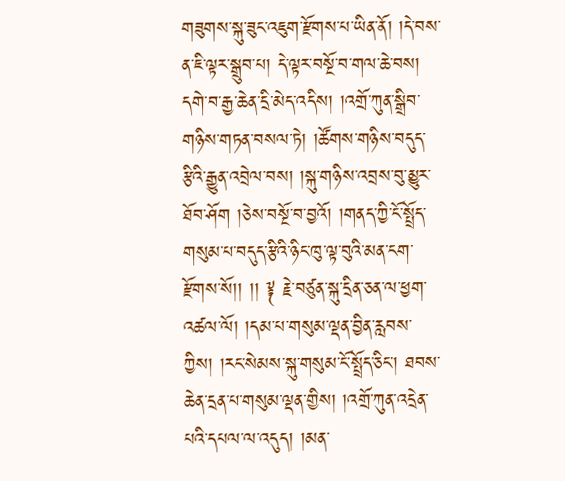གཟུགས་སྐུ་ཟུང་འཇུག་རྫོགས་པ་ཡིན་ནོ། །དེ་བས་ན་ཇི་ལྟར་སྒྲུབ་པ། དེ་ལྟར་བསྔོ་བ་གལ་ཆེ་བས། དགེ་བ་རྒྱ་ཆེན་དྲི་མེད་འདིས། །འགྲོ་ཀུན་སྒྲིབ་གཉིས་གཏན་བསལ་ཏེ། །ཚོགས་གཉིས་བདུད་རྩིའི་རྒྱུན་འབྲེལ་བས། །སྐུ་གཉིས་འབྲས་བུ་མྱུར་ཐོབ་ཤོག །ཅེས་བསྔོ་བ་བྱའོ། །གནད་ཀྱི་ངོ་སྤྲོད་གསུམ་པ་བདུད་རྩིའི་ཉིང་ཁུ་ལྟ་བུའི་མན་ངག་རྫོགས་སོ།། །། ༈ རྗེ་བཙུན་སྐུ་དྲིན་ཅན་ལ་ཕྱག་འཚལ་ལོ། །དམ་པ་གསུམ་ལྡན་བྱིན་རླབས་ཀྱིས། །རང་སེམས་སྐུ་གསུམ་ངོ་སྤྲོད་ཅིང་། ཐབས་ཆེན་དྲན་པ་གསུམ་ལྡན་གྱིས། །འགྲོ་ཀུན་འདྲེན་པའི་དཔལ་ལ་འདུད། །མན་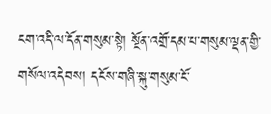ངག་འདི་ལ་དོན་གསུམ་སྟེ། སྔོན་འགྲོ་དམ་པ་གསུམ་ལྡན་གྱི་གསོལ་འདེབས། དངོས་གཞི་སྐུ་གསུམ་ངོ་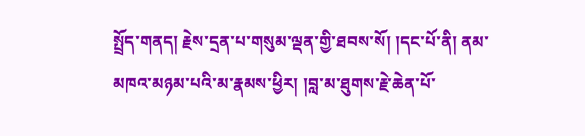སྤྲོད་གནད། རྗེས་དྲན་པ་གསུམ་ལྡན་གྱི་ཐབས་སོ། །དང་པོ་ནི། ནམ་མཁའ་མཉམ་པའི་མ་རྣམས་ཕྱིར། །བླ་མ་ཐུགས་རྗེ་ཆེན་པོ་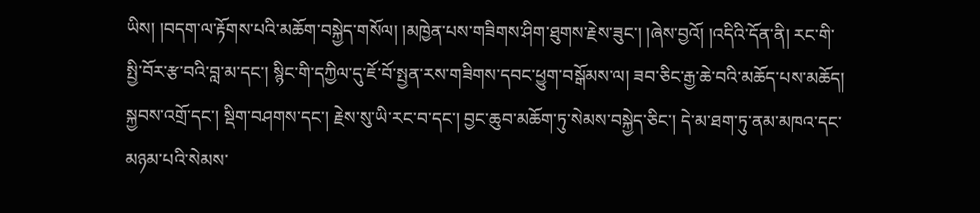ཡིས། །བདག་ལ་རྟོགས་པའི་མཆོག་བསྐྱེད་གསོལ། །མཁྱེན་པས་གཟིགས་ཤིག་ཐུགས་རྗེས་ཟུང་། །ཞེས་བྱའོ། །འདིའི་དོན་ནི། རང་གི་སྤྱི་བོར་རྩ་བའི་བླ་མ་དང་། སྙིང་གི་དཀྱིལ་དུ་ཇོ་བོ་སྤྱན་རས་གཟིགས་དབང་ཕྱུག་བསྒོམས་ལ། ཟབ་ཅིང་རྒྱ་ཆེ་བའི་མཆོད་པས་མཆོད། སྐྱབས་འགྲོ་དང་། སྡིག་བཤགས་དང་། རྗེས་སུ་ཡི་རང་བ་དང་། བྱང་ཆུབ་མཆོག་ཏུ་སེམས་བསྐྱེད་ཅིང་། དེ་མ་ཐག་ཏུ་ནམ་མཁའ་དང་མཉམ་པའི་སེམས་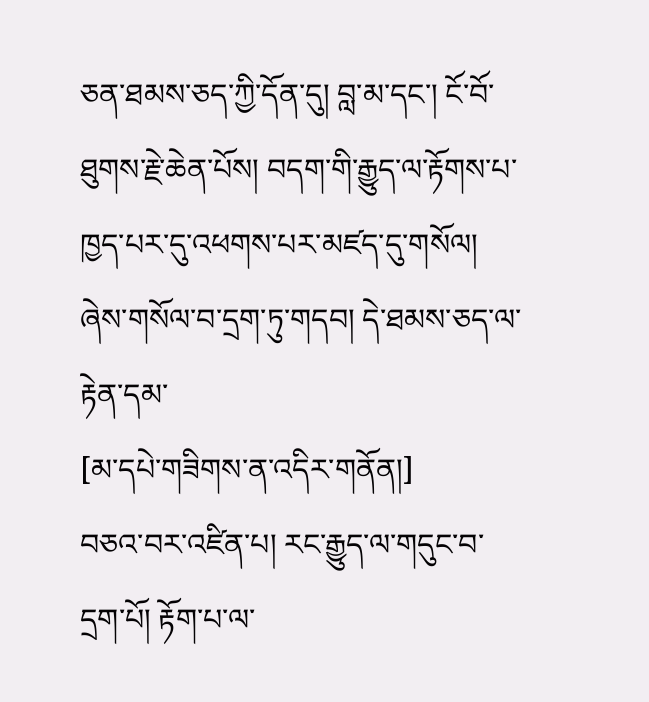ཅན་ཐམས་ཅད་ཀྱི་དོན་དུ། བླ་མ་དང་། ངོ་བོ་ཐུགས་རྗེ་ཆེན་པོས། བདག་གི་རྒྱུད་ལ་རྟོགས་པ་ཁྱད་པར་དུ་འཕགས་པར་མཛད་དུ་གསོལ། ཞེས་གསོལ་བ་དྲག་ཏུ་གདབ། དེ་ཐམས་ཅད་ལ་རྟེན་དམ་
[མ་དཔེ་གཟིགས་ན་འདིར་གནོན།]
བཅའ་བར་འཛིན་པ། རང་རྒྱུད་ལ་གདུང་བ་དྲག་པོ། རྟོག་པ་ལ་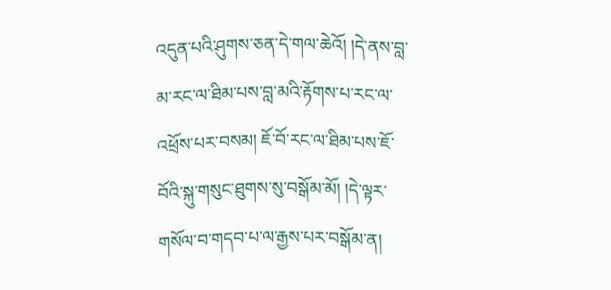འདུན་པའི་ཤུགས་ཅན་དེ་གལ་ཆེའོ། །དེ་ནས་བླ་མ་རང་ལ་ཐིམ་པས་བླ་མའི་རྟོགས་པ་རང་ལ་འཕྲོས་པར་བསམ། ཇོ་བོ་རང་ལ་ཐིམ་པས་ཇོ་བོའི་སྐུ་གསུང་ཐུགས་སུ་བསྒོམ་མོ། །དེ་ལྟར་གསོལ་བ་གདབ་པ་ལ་རྒྱས་པར་བསྒོམ་ན།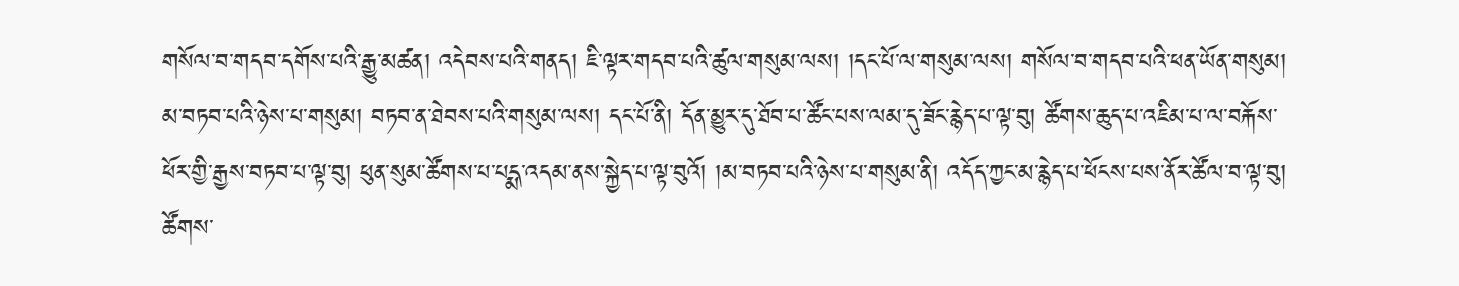གསོལ་བ་གདབ་དགོས་པའི་རྒྱུ་མཚན། འདེབས་པའི་གནད། ཇི་ལྟར་གདབ་པའི་ཚུལ་གསུམ་ལས། །དང་པོ་ལ་གསུམ་ལས། གསོལ་བ་གདབ་པའི་ཕན་ཡོན་གསུམ། མ་བཏབ་པའི་ཉེས་པ་གསུམ། བཏབ་ན་ཐེབས་པའི་གསུམ་ལས། དང་པོ་ནི། དོན་མྱུར་དུ་ཐོབ་པ་ཚོང་པས་ལམ་དུ་ཟོང་རྙེད་པ་ལྟ་བུ། ཚོགས་ཆུད་པ་འཇིམ་པ་ལ་བརྐོས་ཕོར་གྱི་རྒྱས་བཏབ་པ་ལྟ་བུ། ཕུན་སུམ་ཚོགས་པ་པདྨ་འདམ་ནས་སྐྱེད་པ་ལྟ་བུའོ། །མ་བཏབ་པའི་ཉེས་པ་གསུམ་ནི། འདོད་ཀྱང་མ་རྙེད་པ་ཕོངས་པས་ནོར་ཚོལ་བ་ལྟ་བུ། ཚོགས་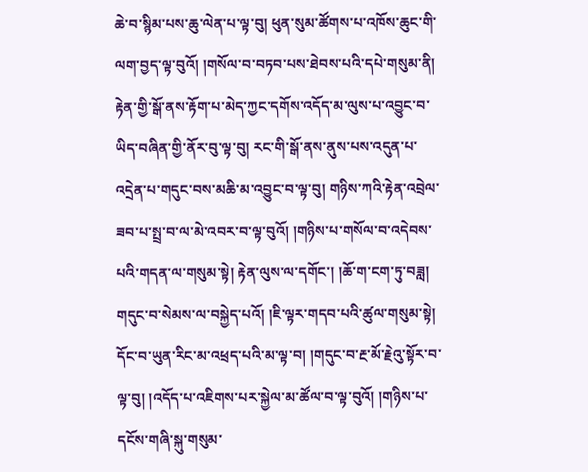ཆེ་བ་སྙིམ་པས་ཆུ་ལེན་པ་ལྟ་བུ། ཕུན་སུམ་ཚོགས་པ་འཁོས་ཆུང་གི་ལག་བྱད་ལྟ་བུའོ། །གསོལ་བ་བཏབ་པས་ཐེབས་པའི་དཔེ་གསུམ་ནི། རྟེན་གྱི་སྒོ་ནས་རྟོག་པ་མེད་ཀྱང་དགོས་འདོད་མ་ལུས་པ་འབྱུང་བ་ཡིད་བཞིན་གྱི་ནོར་བུ་ལྟ་བུ། རང་གི་སྒོ་ནས་ནུས་པས་འདུན་པ་འདྲེན་པ་གདུང་བས་མཆི་མ་འབྱུང་བ་ལྟ་བུ། གཉིས་ཀའི་རྟེན་འབྲེལ་ཟབ་པ་སྤྲ་བ་ལ་མེ་འབར་བ་ལྟ་བུའོ། །གཉིས་པ་གསོལ་བ་འདེབས་པའི་གདན་ལ་གསུམ་སྟེ། རྟེན་ལུས་ལ་དགོང་། །ཆོ་ག་ངག་ཏུ་བཟླ། གདུང་བ་སེམས་ལ་བསྐྱེད་པའོ། །ཇི་ལྟར་གདབ་པའི་ཚུལ་གསུམ་སྟེ། དོང་བ་ཡུན་རིང་མ་འཕྲད་པའི་མ་ལྟ་བ། །གདུང་བ་རྔ་མོ་རྗེའུ་སྟོར་བ་ལྟ་བུ། །འདོད་པ་འཇིགས་པར་སྐྱེལ་མ་ཚོལ་བ་ལྟ་བུའོ། །གཉིས་པ་དངོས་གཞི་སྐུ་གསུམ་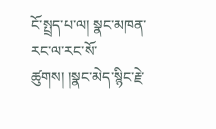ངོ་སྤྲད་པ་ལ། སྣང་མཁན་རང་ལ་རང་སོ་ཚུགས། །སྣང་མེད་སྙིང་རྗེ་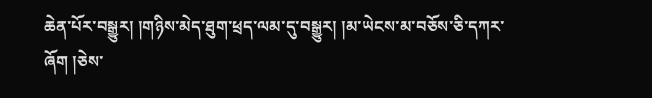ཆེན་པོར་བསྒྱུར། །གཉིས་མེད་ཐུག་ཕྲད་ལམ་དུ་བསྒྱུར། །མ་ཡེངས་མ་བཅོས་ཅི་དཀར་ཞོག །ཅེས་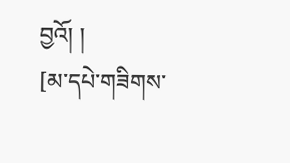བྱའོ། །
[མ་དཔེ་གཟིགས་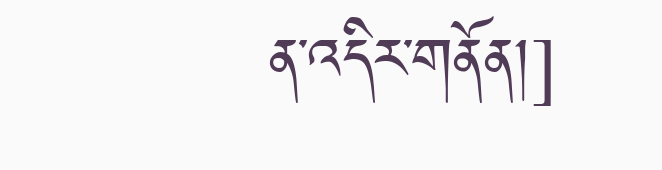ན་འདིར་གནོན།]